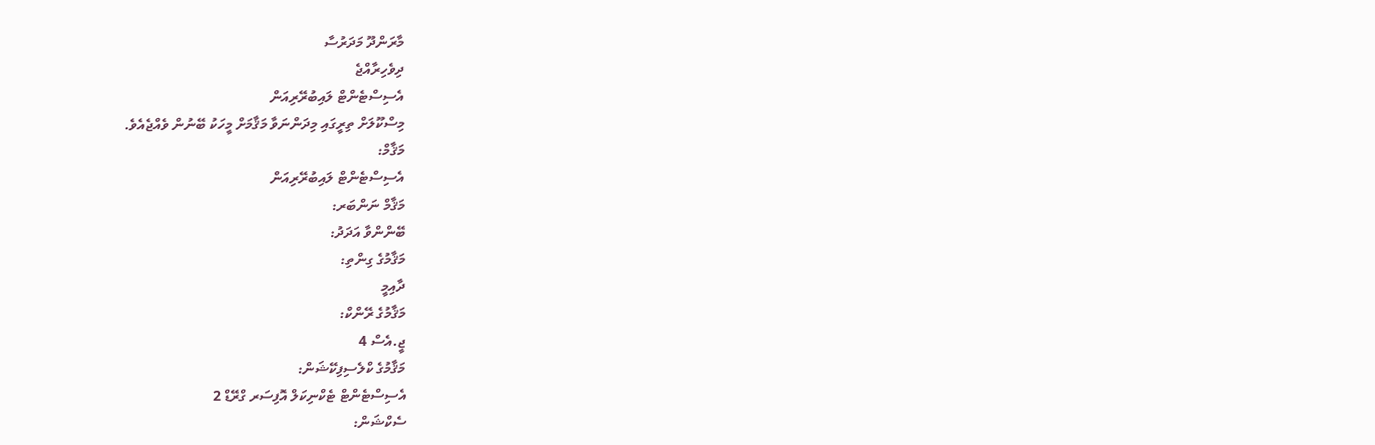މާރަންދޫ މަދަރުސާ
ދިވެހިރާއްޖެ
އެސިސްޓެންޓް ލައިބުރޭރިއަން
މިސްކޫލަށް ތިރީގައި މިދަންނަވާ މަޤާމަށް މީހަކު ބޭނުން ވެއްޖެއެވެ.
މަޤާމް:
އެސިސްޓެންޓް ލައިބުރޭރިއަން
މަޤާމް ނަންބަރ:
ބޭންންވާ އަދަދު:
މަޤާމުގެ ގިންތި:
ދާއިމީ
މަޤާމުގެ ރޭންކް:
ޖީ.އެސް 4
މަޤާމުގެ ކްލެސިފިކޭޝަން:
އެސިސްޓެންޓް ޓެކްނިކަލް އޮފިސަރ ގްރޭޑް 2
ސެކްޝަން: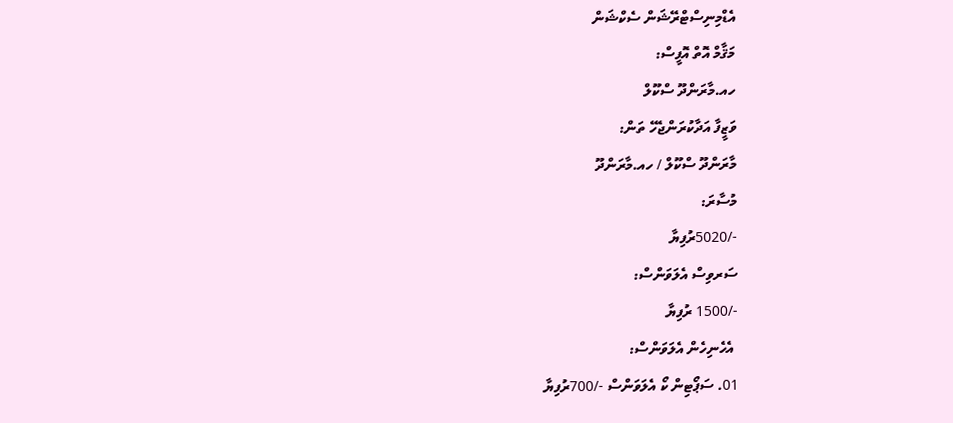އެޑްމިނިސްޓްރޭޝަން ސެކްޝަން
މަޤާމް އޮތް އޮފީސް:
ހއ.މާރަންދޫ ސްކޫލް
ވަޒީފާ އަދާކުރަންޖެހޭ ތަން:
މާރަންދޫ ސްކޫލް / ހއ.މާރަންދޫ
މުސާރަ:
-/5020ރުފިޔާ
ސަރވިސް އެލަވަންސް:
-/1500 ރުފިޔާ
 އެހެނިހެން އެލަވަންސް:
01. ސަޕޯޓިން ކޯ އެލަވަންސް -/700ރުފިޔާ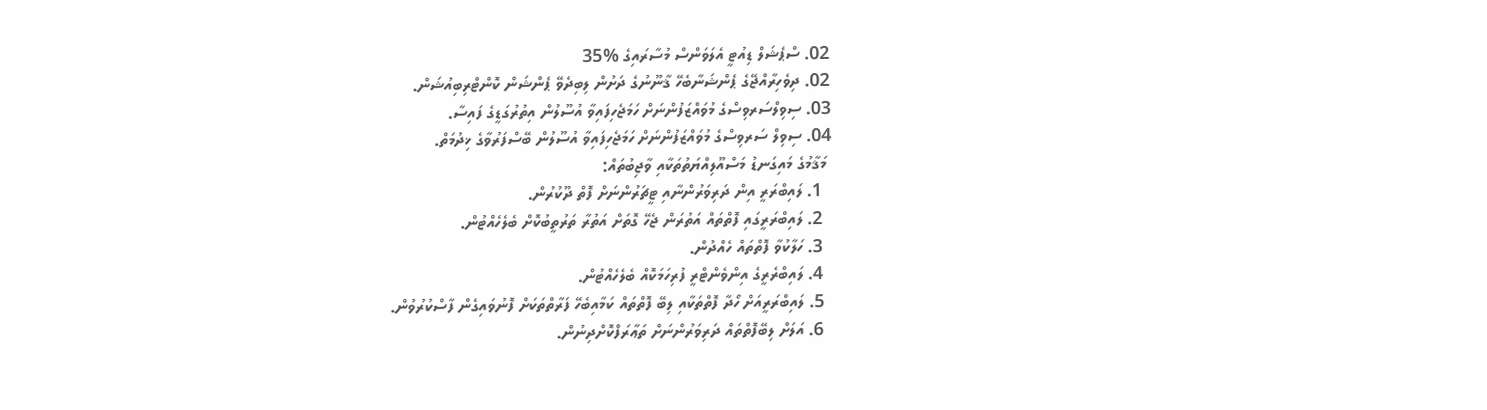02. ސްޕެޝަލް ޑިއުޓީ އެލަވަންސް މުސާރައިގެ %35
02. ދިވެހިރާއްޖޭގެ ޕެންޝަނާބެހޭ ޤާނޫނުގެ ދަށުން ލިބިދެވޭ ޕެންޝަން ކޮންޓްރިބިއުޝަން.
03. ސިވިލްސަރވިސްގެ މުވައްޒަފުންނަށް ހަމަޖެހިފައިވާ އުސޫލުން އިތުރުގަޑީގެ ފައިސާ.
04. ސިވިލް ސަރވިސްގެ މުވައްޒަފުންނަށް ހަމަޖެހިފައިވާ އުސޫލުން ބޭސްފަރުވާގެ ޚިދުމަތް.
 މަޤާމުގެ މައިގަނޑު މަސްއޫލިއްޔަތުތަކާއި ވާޖިބުތައް:
  1. ލައިބްރަރީ އިން ދަރިވަރުންނާއި ޓީޗަރުންނަށް ފޮތް ދޫކުރުން.
  2. ލައިބްރަރީގައި ފޮތްތައް އަތުރަން ޖެހޭ ގޮތަށް އަތުރާ ތަރުތީބުކޮށް ބެލެހެއްޓުން.
  3. ހަލާކުވާ ފޮތްތައް ހެއްދުން.
  4. ލައިބްރެރީގެ އިންވެންޓްރީ ފުރިހަމަކޮއް ބެލެހެއްޓުން.
  5. ލައިބްރަރީއަށް ހޯދާ ފޮތްތަކާއި ލިބޭ ފޮތްތައް ކަމާއިބެހޭ ފަރާތްތަކަށް ފޮނުވައިގެން ފާސްކުރުވުން.
  6. އަލަށް ލިބޭފޮތްތައް ދަރިވަރުންނަށް ތަޢާރަފްކޮށްދިނުން.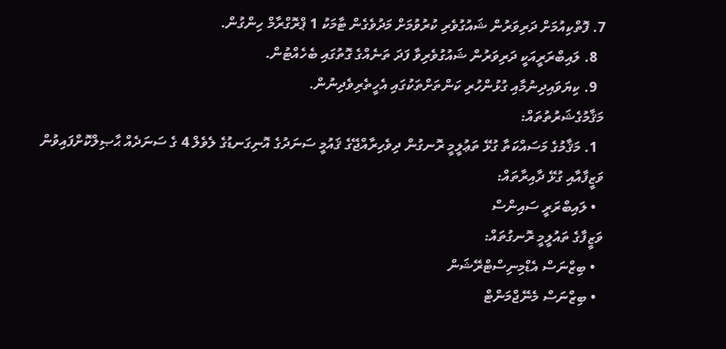7. ފޮތްކިއުމަށް ދަރިވަރުން ޝައުގުވެރި ކުރުވުމަށް މަދުވެގެން ޓާމަކު 1 ޕްރޮގްރާމް ހިންގުން.
  8. ލައިބްރަރީއަކީ ދަރިވަރުން ޝައުގުވެރިވާ ފަދަ ތަނެއްގެ ގޮތުގައި ބެހެއްޓުން.
  9. ކިޔަވައިދިނުމާއި ގުޅުންހުރި ކަންތަށްތަކުގައި އެހީތެރިވެދިނުން.
މަޤާމުގެޝަރުތުތައް:
  1. މަޤާމުގެ މަސައްކަތާ ގުޅޭ ތަޢުލީމީ ރޮނގުން ދިވެހިރާއްޖޭގެ ޤައުމީ ސަނަދުގެ އޮނިގަނޑުގެ ލެވެލް 4 ގެ ސަނަދެއް ޙާޞިލްކޮށްފައިވުން
ވަޒީފާއާއި ގުޅޭ ދާއިރާތައް:
  • ލައިބްރަރީ ސައިންސް
ވަޒީފާގެ ތައުލީމީ ރޮނގުތައް:
  • ބިޒްނަސް އެޑްމިނިސްޓްރޭޝަން
  • ބިޒްނަސް މެނޭޖްމަންޓް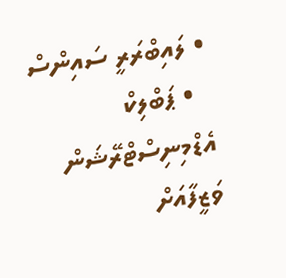• ލައިބްރަރީ ސައިންސް
  • ޕަބްލިކް އެޑްމިނިސްޓްރޭޝަން
ވަޒީފާއަށް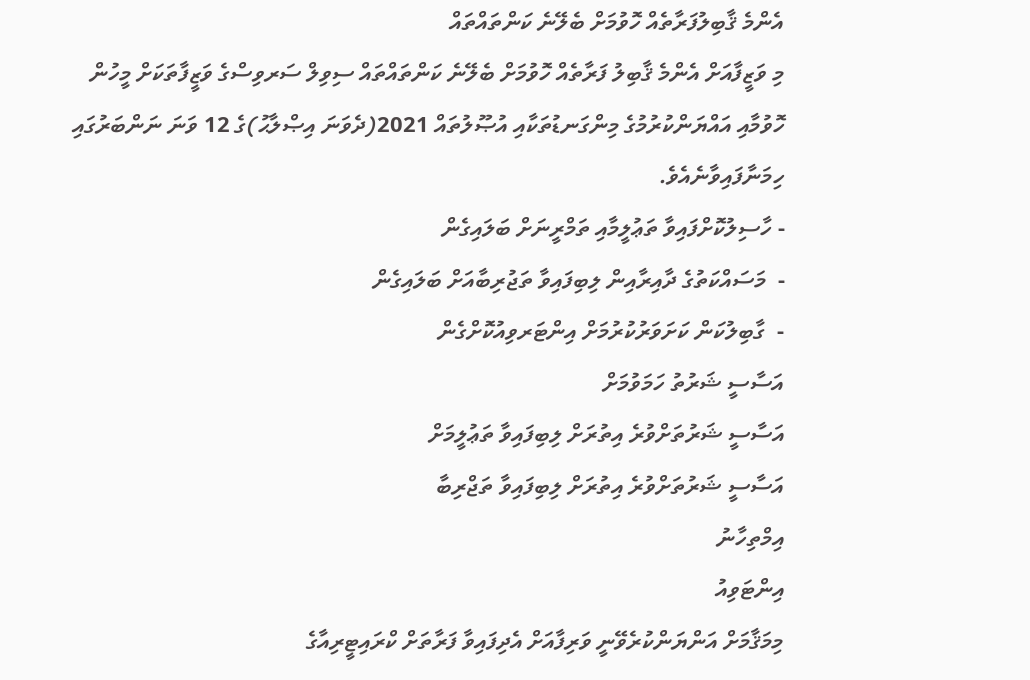އެންމެ ޤާބިލުފަރާތެއް ހޮވުމަށް ބެލޭނެ ކަންތައްތައް
މި ވަޒީފާއަށް އެންމެ ޤާބިލު ފަރާތެއް ހޮވުމަށް ބެލޭނެ ކަންތައްތައް ސިވިލް ސަރވިސްގެ ވަޒީފާތަކަށް މީހުން ހޮވުމާއި އައްޔަންކުރުމުގެ މިންގަނޑުތަކާއި އުޞޫލުތައް 2021(ދެވަނަ އިޞްލާޙު)ގެ 12 ވަނަ ނަންބަރުގައި ހިމަނާފައިވާނެއެވެ.
- ހާސިލުކޮށްފައިވާ ތަޢުލީމާއި ތަމްރީނަށް ބަލައިގެން
-  މަސައްކަތުގެ ދާއިރާއިން ލިބިފައިވާ ތަޖުރިބާއަށް ބަލައިގެން
-  ގާބިލުކަން ކަށަވަރުކުރުމަށް އިންޓަރވިއުކޮށްގެން
އަސާސީ ޝަރުތު ހަމަވުމަށް
އަސާސީ ޝަރުތަށްވުރެ އިތުރަށް ލިބިފައިވާ ތަޢުލީމަށް
އަސާސީ ޝަރުތަށްވުރެ އިތުރަށް ލިބިފައިވާ ތަޖްރިބާ
އިމްތިހާނު
އިންޓަވިއު
މިމަޤާމަށް އަންޔަންކުރެވޭނީ ވަރިފާއަށް އެދިފައިވާ ފަރާތަށް ކްރައިޓީރިއާގެ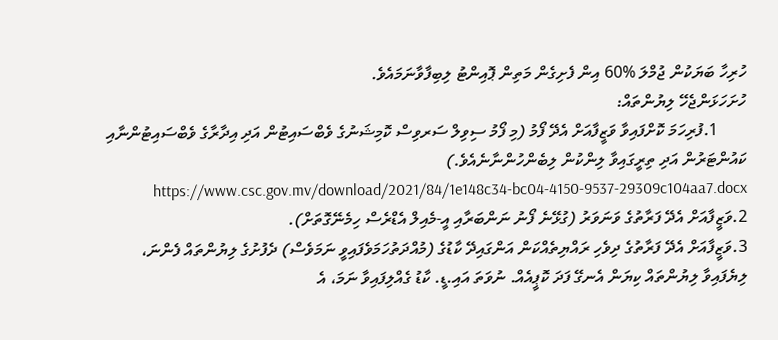ހުރިހާ ބަޔަކުން ޖުމްލަ %60 އިން ފެށިގެން މަތިން ޕޮއިންޓު ލިބިފާވާނަމައެވެ.
ހުށަހަޅަންޖެހޭ ލިޔުންތައް:
       1.ފުރިހަމަ ކޮށްފައިވާ ވަޒީފާއަށް އެދޭ ފޯމު (މި ފޯމު ސިވިލް ސަރވިސް ކޮމިޝަނުގެ ވެބްސައިޓުން އަދި އިދާރާގެ ވެބްސައިޓުންނާއި ކައުންޓަރުން އަދި ތިރީގައިވާ ލިންކުން ލިބެންހުންނާނެއެވެ.)   https://www.csc.gov.mv/download/2021/84/1e148c34-bc04-4150-9537-29309c104aa7.docx
2.ވަޒީފާއަށް އެދޭ ފަރާތުގެ ވަނަވަރު (ގުޅޭނެ ފޯނު ނަންބަރާއި އީ-މެއިލް އެޑްރެސް ހިމެނޭގޮތަށް).
3.ވަޒީފާއަށް އެދޭ ފަރާތުގެ ދިވެހި ރައްޔިތެއްކަން އަންގައިދޭ ކާޑުގެ (މުއްދަތުހަމަވެފައިވީ ނަމަވެސް) ދެފުށުގެ ލިޔުންތައް ފެންނަ، ލިޔެފައިވާ ލިޔުންތައް ކިޔަން އެނގޭ ފަދަ ކޮޕީއެއް. ނުވަތަ އައި.ޑީ. ކާޑު ގެއްލިފައިވާ ނަމަ، އެ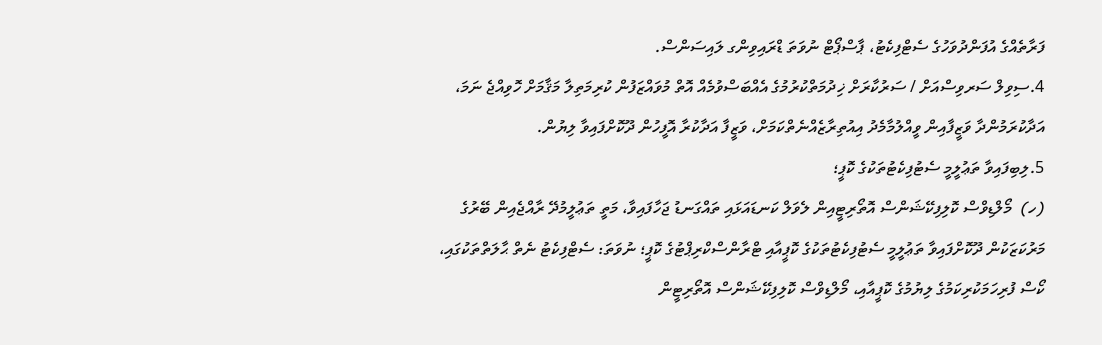ފަރާތެއްގެ އުފަންދުވަހުގެ ސެޓްފިކެޓު، ޕާސްޕޯޓް ނުވަތަ ޑްރައިވިންގ ލައިސަންސް.
4.ސިވިލް ސަރވިސްއަށް / ސަރުކާރަށް ޚިދުމަތްކުރުމުގެ އެއްބަސްވުމެއް އޮތް މުވައްޒަފުން ކުރިމަތިލާ މަޤާމަށް ހޮވިއްޖެ ނަމަ، އަދާކުރަމުންދާ ވަޒީފާއިން ވީއްލުމާމެދު އިއުތިރާޒެއްނެތްކަމަށް، ވަޒީފާ އަދާކުރާ އޮފީހުން ދޫކޮށްފައިވާ ލިޔުން.
5.ލިބިފައިވާ ތަޢުލީމީ ސެޓުފިކެޓުތަކުގެ ކޮޕީ؛
(ހ)  މޯލްޑިވްސް ކޮލިފިކޭޝަންސް އޮތޯރިޓީއިން ލެވަލް ކަނޑައަޅައި ތައްގަނޑު ޖަހާފައިވާ، މަތީ ތަޢުލީމުދޭ ރާއްޖެއިން ބޭރުގެ މަރުކަޒަކުން ދޫކޮށްފައިވާ ތަޢުލީމީ ސެޓުފިކެޓުތަކުގެ ކޮޕީއާއި ޓްރާންސްކްރިޕްޓުގެ ކޮޕީ؛ ނުވަތަ: ސެޓްފިކެޓު ނެތް ޙާލަތްތަކުގައި، ކޯސް ފުރިހަމަކުރިކަމުގެ ލިޔުމުގެ ކޮޕީއާއި، މޯލްޑިވްސް ކޮލިފިކޭޝަންސް އޮތޯރިޓީން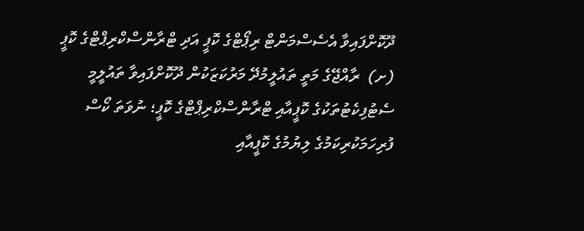ދޫކޮށްފައިވާ އެސެސްމަންޓް ރިޕޯޓްގެ ކޮޕީ އަދި ޓްރާންސްކްރިޕްޓްގެ ކޮޕީ
(ށ)  ރާއްޖޭގެ މަތީ ތައުލީމުދޭ މަރުކަޒަކުން ދޫކޮށްފައިވާ ތައުލީމީ ސެޓުފިކެޓުތަކުގެ ކޮޕީއާއި ޓްރާންސްކްރިޕްޓްގެ ކޮޕީ؛ ނުވަތަ ކޯސް ފުރިހަމަކުރިކަމުގެ ލިޔުމުގެ ކޮޕީއާއި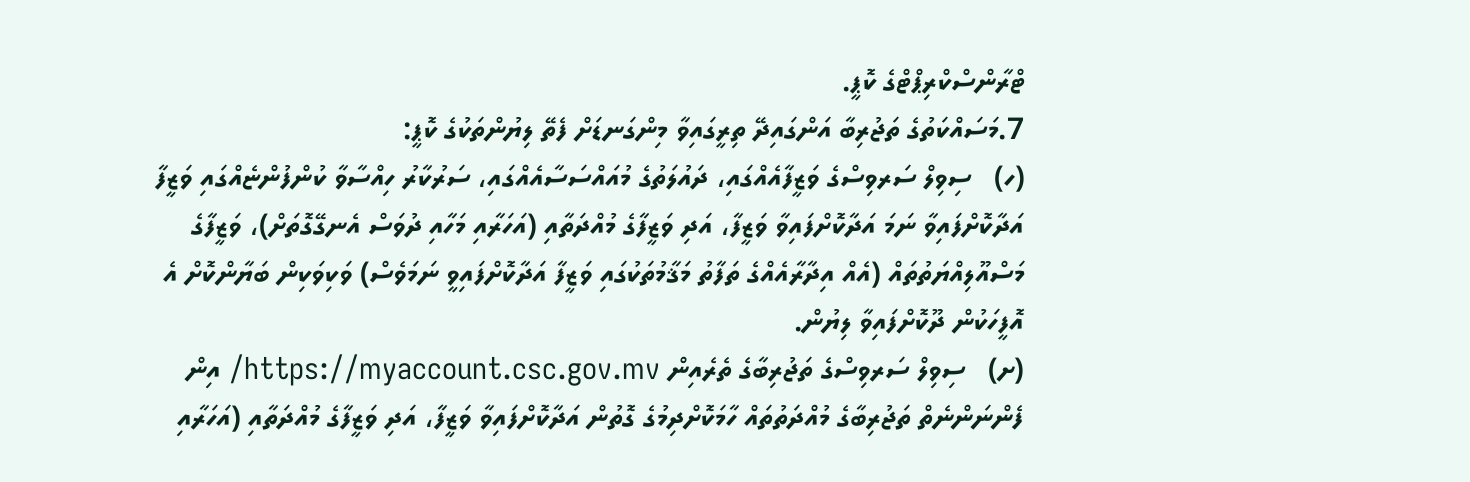ޓްރާންސްކްރިޕްޓްގެ ކޮޕީ.
7.މަސައްކަތުގެ ތަޖުރިބާ އަންގައިދޭ ތިރީގައިވާ މިންގަނޑަށް ފެތޭ ލިޔުންތަކުގެ ކޮޕީ:
(ހ)   ސިވިލް ސަރވިސްގެ ވަޒީފާއެއްގައި، ދައުލަތުގެ މުއައްސަސާއެއްގައި، ސަރުކާރު ހިއްސާވާ ކުންފުންޏެއްގައި ވަޒީފާ އަދާކޮށްފައިވާ ނަމަ އަދާކޮށްފައިވާ ވަޒީފާ، އަދި ވަޒީފާގެ މުއްދަތާއި (އަހަރާއި މަހާއި ދުވަސް އެނގޭގޮތަށް)، ވަޒީފާގެ މަސްއޫލިއްޔަތުތައް (އެއް އިދާރާއެއްގެ ތަފާތު މަޤާމުތަކުގައި ވަޒީފާ އަދާކޮށްފައިވީ ނަމަވެސް) ވަކިވަކިން ބަޔާންކޮށް އެ އޮފީހަކުން ދޫކޮށްފައިވާ ލިޔުން.
(ށ)   ސިވިލް ސަރވިސްގެ ތަޖުރިބާގެ ތެރެއިން https://myaccount.csc.gov.mv/ އިން ފެންނަންނެތް ތަޖުރިބާގެ މުއްދަތުތައް ހާމަކޮށްދިމުގެ ގޮތުން އަދާކޮށްފައިވާ ވަޒީފާ، އަދި ވަޒީފާގެ މުއްދަތާއި (އަހަރާއި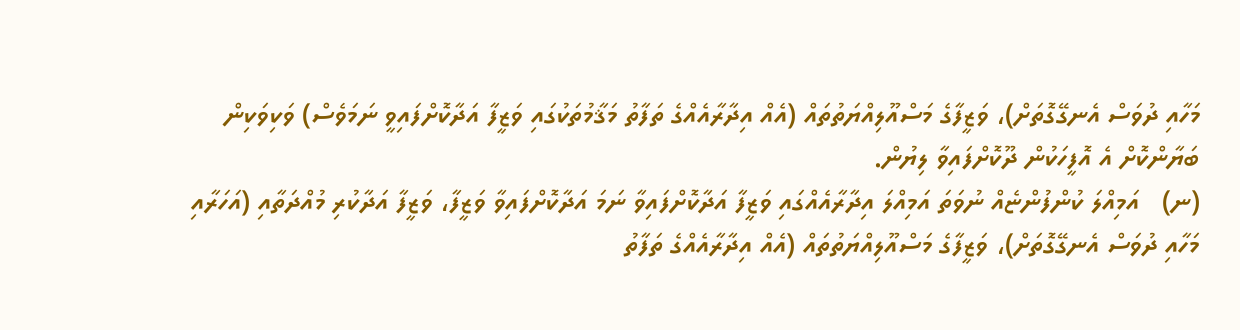މަހާއި ދުވަސް އެނގޭގޮތަށް)، ވަޒީފާގެ މަސްއޫލިއްޔަތުތައް (އެއް އިދާރާއެއްގެ ތަފާތު މަޤާމުތަކުގައި ވަޒީފާ އަދާކޮށްފައިވީ ނަމަވެސް) ވަކިވަކިން ބަޔާންކޮށް އެ އޮފީހަކުން ދޫކޮށްފައިވާ ލިޔުން.
(ނ)   އަމިއްލަ ކުންފުންޏެއް ނުވަތަ އަމިއްލަ އިދާރާއެއްގައި ވަޒީފާ އަދާކޮށްފައިވާ ނަމަ އަދާކޮށްފައިވާ ވަޒީފާ، ވަޒީފާ އަދާކުރި މުއްދަތާއި (އަހަރާއި މަހާއި ދުވަސް އެނގޭގޮތަށް)، ވަޒީފާގެ މަސްއޫލިއްޔަތުތައް (އެއް އިދާރާއެއްގެ ތަފާތު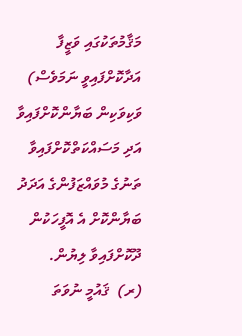މަޤާމުތަކުގައި ވަޒީފާ އަދާކޮށްފައިވީ ނަމަވެސް) ވަކިވަކިން ބަޔާންކޮށްފައިވާ އަދި މަސައްކަތްކޮށްފައިވާ ތަނުގެ މުވައްޒަފުންގެ އަދަދު ބަޔާންކޮށް އެ އޮފީހަކުން ދޫކޮށްފައިވާ ލިޔުން.
(ރ)  ޤައުމީ ނުވަތަ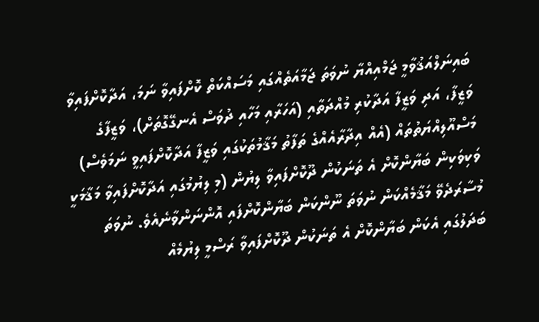ބައިނަލްއަޤުވާމީ ޖަމްއިއްޔާ ނުވަތަ ޖަމާއަތެއްގައި މަސައްކަތް ކޮށްފައިވާ ނަމަ، އަދާކޮށްފައިވާ ވަޒީފާ، އަދި ވަޒީފާ އަދާކުރި މުއްދަތާއި (އަހަރާއި މަހާއި ދުވަސް އެނގޭގޮތަށް)، ވަޒީފާގެ މަސްއޫލިއްޔަތުތައް (އެއް އިދާރާއެއްގެ ތަފާތު މަޤާމުތަކުގައި ވަޒީފާ އަދާކޮށްފައިވީ ނަމަވެސް) ވަކިވަކިން ބަޔާންކޮށް އެ ތަނަކުން ދޫކޮށްފައިވާ ލިޔުން (މި ލިޔުމުގައި އަދާކޮށްފައިވާ މަޤާމަކީ މުސާރަދެވޭ މަޤާމެއްކަން ނުވަތަ ނޫންކަން ބަޔާންކޮށްފައި އޮންނަންވާނެއެވެ. ނުވަތަ ބަދަލުގައި އެކަން ބަޔާންކޮށް އެ ތަނަކުން ދޫކޮށްފައިވާ ރަސްމީ ލިޔުމެއް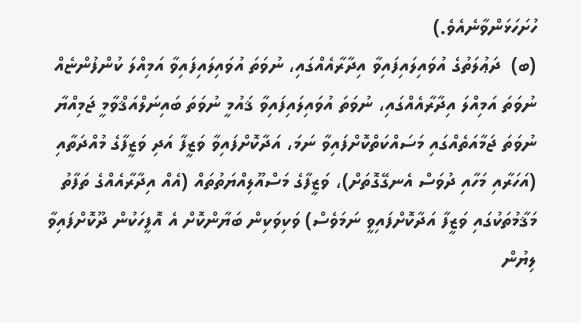ހުށަހަޅަންވާނެއެވެ.)
(ބ)  ދަޢުލަތުގެ އުވައިލައިފައިވާ އިދާރާއެއްގައި، ނުވަތަ އުވައިލައިފައިވާ އަމިއްލަ ކުންފުންޏެއް ނުވަތަ އަމިއްލަ އިދާރާއެއްގައި، ނުވަތަ އުވައިލައިފައިވާ ޤައުމީ ނުވަތަ ބައިނަލްއަޤްވާމީ ޖަމިއްޔާ ނުވަތަ ޖަމާއަތެއްގައި މަސައްކަތްކޮށްފައިވާ ނަމަ، އަދާކޮށްފައިވާ ވަޒީފާ އަދި ވަޒީފާގެ މުއްދަތާއި (އަހަރާއި މަހާއި ދުވަސް އެނގޭގޮތަށް)، ވަޒީފާގެ މަސްއޫލިއްޔަތުތައް (އެއް އިދާރާއެއްގެ ތަފާތު މަޤާމުތަކުގައި ވަޒީފާ އަދާކޮށްފައިވީ ނަމަވެސް) ވަކިވަކިން ބަޔާންކޮށް އެ އޮފީހަކުން ދޫކޮށްފައިވާ ލިޔުން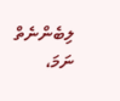ލިބެންނެތް ނަމަ،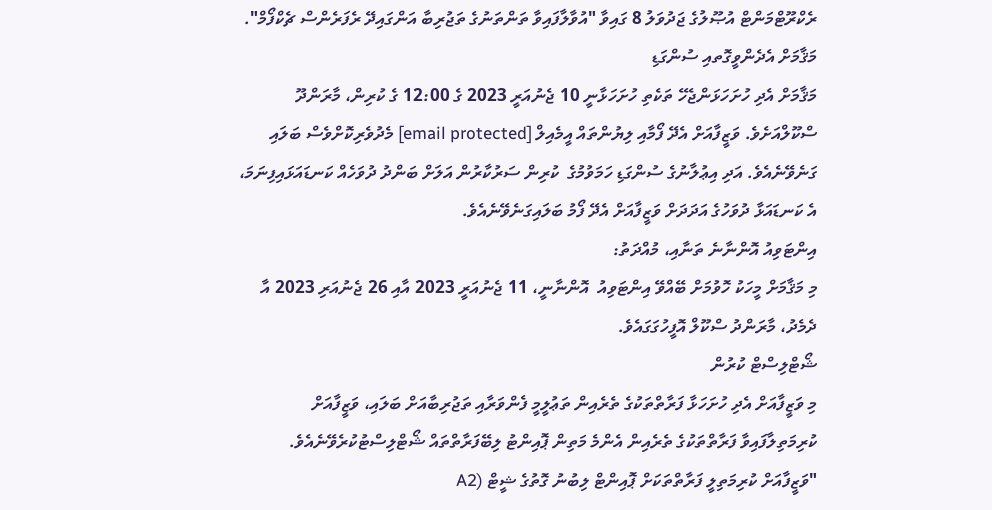ރެކްރޫޓްމަންޓް އުޞޫލުގެ ޖަދުވަލު 8 ގައިވާ "އުވާލާފައިވާ ތަންތަނުގެ ތަޖުރިބާ އަންގައިދޭ ރެފަރެންސް ޗެކްފޯމް".
މަޤާމަށް އެދެންވީގޮތއި ސުންގަޑި
މަޤާމަށް އެދި ހުށަހަޅަންޖެހޭ ތަކެތި ހުށަހަޅާނީ 10 ޖެނުއަރީ 2023 ގެ 12:00 ގެ ކުރިން، މާރަންދޫ ސްކޫލްއަށެވެ. ވަޒީފާއަށް އެދޭ ފޯމާއި ލިޔުންތައް އީމެއިލް [email protected] މެދުވެރިކޮށްވެސް ބަލައި ގަނެވޭނެއެވެ. އަދި އިޢުލާނުގެ ސުންގަޑި ހަމަވުމުގެ  ކުރިން ސަރުކާރުން އަލަށް ބަންދު ދުވަހެއް ކަނޑައަޅައިފިނަމަ، އެ ކަނޑައަޅާ ދުވަހުގެ އަދަދަށް ވަޒީފާއަށް އެދޭ ފޯމު ބަލައިގަނެވޭނެއެވެ.
އިންޓަވިއު އޮންނާނެ ތަނާއި، މުއްދަތު:
މި މަޤާމަށް މީހަކު ހޮވުމަށް ބޭއްވޭ އިންޓަވިއު  އޮންނާނީ، 11 ޖެނުއަރީ 2023 އާއި 26 ޖެނުއަރި 2023 އާ ދެމެދު، މާރަންދު ސްކޫލް އޮފީހުގަގައެވެ.
ޝޯޓްލިސްޓް ކުރުން
މި ވަޒީފާއަށް އެދި ހުށަހަޅާ ފަރާތްތަކުގެ ތެރެއިން ތަޢުލީމީ ފެންވަރާއި ތަޖުރިބާއަށް ބަލައި، ވަޒީފާއަށް ކުރިމަތިލާފައިވާ ފަރާތްތަކުގެ ތެރެއިން އެންމެ މަތިން ޕޮއިންޓު ލިބޭފަރާތްތައް ޝޯޓްލިސްޓުކުރެވޭނެއެވެ.
"ވަޒީފާއަށް ކުރިމަތިލީ ފަރާތްތަކަށް ޕޮއިންޓް ލިބުނު ގޮތުގެ ޝީޓް (A2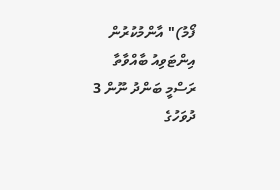ފޯމު)" އާންމުކުރުން
އިންޓަވިއު ބާއްވާތާ ރަސްމީ ބަންދު ނޫން 3 ދުވަހުގެ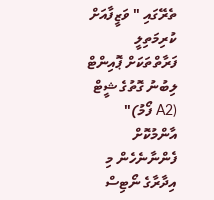ތެރޭގައި " ވަޒީފާއަށް ކުރިމަތިލީ ފަރާތްތަކަށް ޕޮއިންޓް ލިބުނު ގޮތުގެ ޝީޓް (A2 ފޯމު)" އާންމުކޮށް ފެންނާނެހެން މި އިދާރާގެ ނޯޓިސް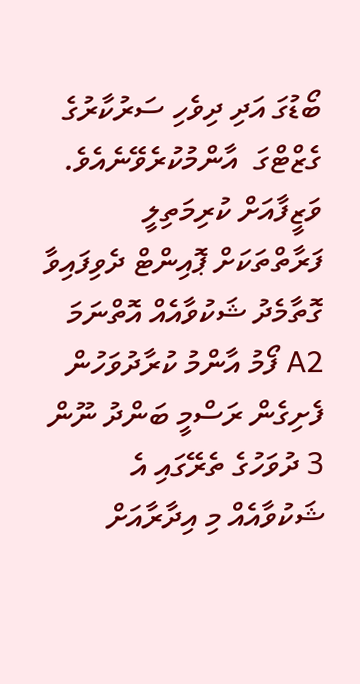ބޯޑުގަ އަދި ދިވެހި ސަރުކާރުގެ ގެޒްޓްގަ  އާންމުކުރެވޭނެއެވެ. ވަޒީފާއަށް ކުރިމަތިލީ ފަރާތްތަކަށް ޕޮއިންޓް ދެވިފައިވާ ގޮތާމެދު ޝަކުވާއެއް އޮތްނަމަ A2 ފޯމު އާންމު ކުރާދުވަހުން ފެށިގެން ރަސްމީ ބަންދު ނޫން 3 ދުވަހުގެ ތެރޭގައި އެ ޝަކުވާއެއް މި އިދާރާއަށް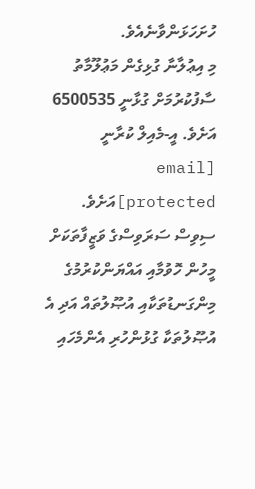ހުށަހަޅަންވާނެއެވެ.
މި އިޢުލާނާ ގުޅިގެން މަޢުލޫމާތު ސާފުކުރުމަށް ގުޅާނީ 6500535 އަށެވެ. އީ-މެއިލް ކުރާނީ [email protected]އަށެވެ.
ސިވިސް ސަރަވިސްގެ ވަޒީފާތަކަށް މީހުން ހޮވުމާއި އައްޔަންކުރުމުގެ މިންގަނޑުތަކާއި އުޞޫލުތައް އަދި އެ އުޞޫލުތަކާ ގުޅުންހުރި އެންމެހައި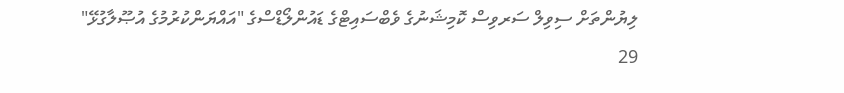ލިޔުންތަށް ސިވިލް ސަރވިސް ކޮމިޝަނުގެ ވެބްސައިޓްގެ ޑައުންލޯޑްސްގެ "އައްޔަންކުރުމުގެ އުޞޫލާގުޅޭ"
29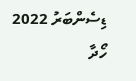ޑިސެންބަރު 2022
ހޯދާ